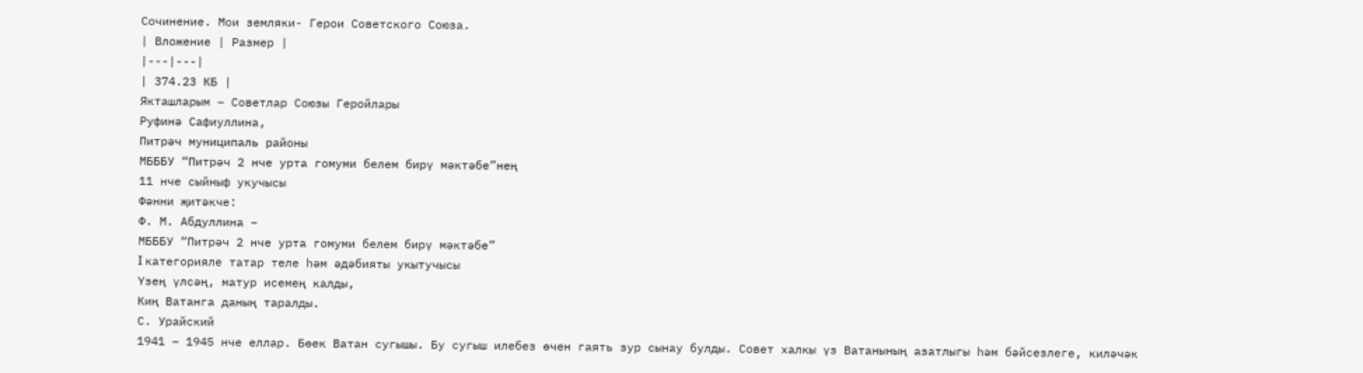Сочинение. Мои земляки- Герои Советского Союза.
| Вложение | Размер |
|---|---|
| 374.23 КБ |
Якташларым – Советлар Союзы Геройлары
Руфинә Сафиуллина,
Питрәч муниципаль районы
МБББУ “Питрәч 2 нче урта гомуми белем бирү мәктәбе”нең
11 нче сыйныф укучысы
Фәнни җитәкче:
Ф. М. Абдуллина –
МБББУ “Питрәч 2 нче урта гомуми белем бирү мәктәбе”
I категорияле татар теле һәм әдәбияты укытучысы
Үзең үлсәң, матур исемең калды,
Киң Ватанга даның таралды.
С. Урайский
1941 – 1945 нче еллар. Бөек Ватан сугышы. Бу сугыш илебез өчен гаять зур сынау булды. Совет халкы үз Ватанының азатлыгы һәм бәйсезлеге, киләчәк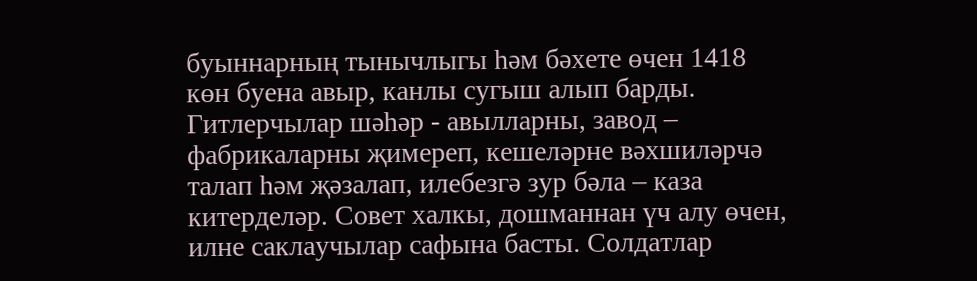буыннарның тынычлыгы һәм бәхете өчен 1418 көн буена авыр, канлы сугыш алып барды.
Гитлерчылар шәһәр - авылларны, завод – фабрикаларны җимереп, кешеләрне вәхшиләрчә талап һәм җәзалап, илебезгә зур бәла – каза китерделәр. Совет халкы, дошманнан үч алу өчен, илне саклаучылар сафына басты. Солдатлар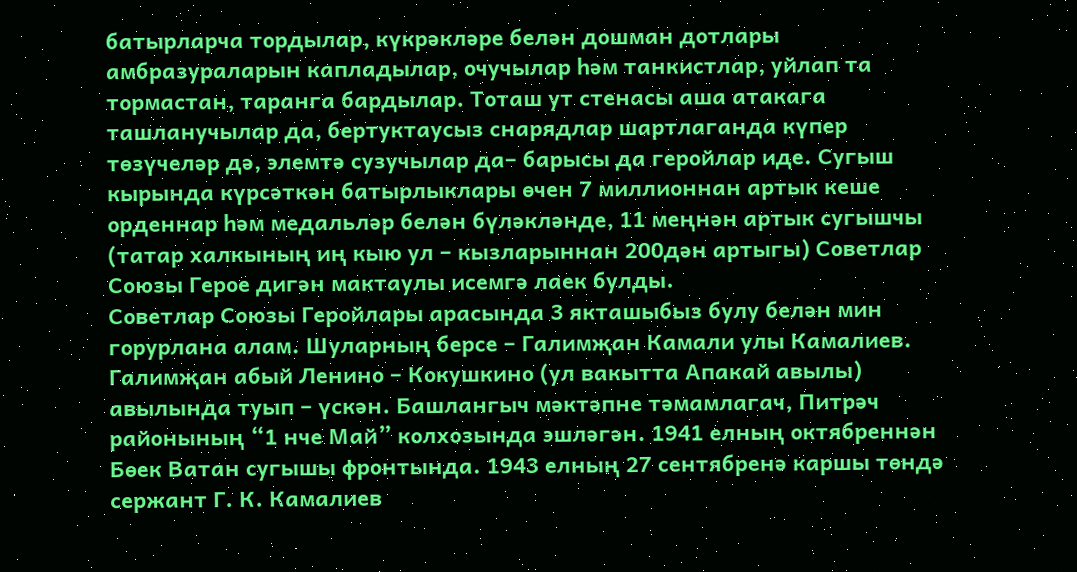батырларча тордылар, күкрәкләре белән дошман дотлары амбразураларын капладылар, очучылар һәм танкистлар, уйлап та тормастан, таранга бардылар. Тоташ ут стенасы аша атакага ташланучылар да, бертуктаусыз снарядлар шартлаганда күпер төзүчеләр дә, элемтә сузучылар да– барысы да геройлар иде. Сугыш кырында күрсәткән батырлыклары өчен 7 миллионнан артык кеше орденнар һәм медальләр белән бүләкләнде, 11 меңнән артык сугышчы (татар халкының иң кыю ул – кызларыннан 200дән артыгы) Советлар Союзы Герое дигән мактаулы исемгә лаек булды.
Советлар Союзы Геройлары арасында 3 якташыбыз булу белән мин горурлана алам. Шуларның берсе – Галимҗан Камали улы Камалиев. Галимҗан абый Ленино – Кокушкино (ул вакытта Апакай авылы) авылында туып – үскән. Башлангыч мәктәпне тәмамлагач, Питрәч районының “1 нче Май” колхозында эшләгән. 1941 елның октябреннән Бөек Ватан сугышы фронтында. 1943 елның 27 сентябренә каршы төндә сержант Г. К. Камалиев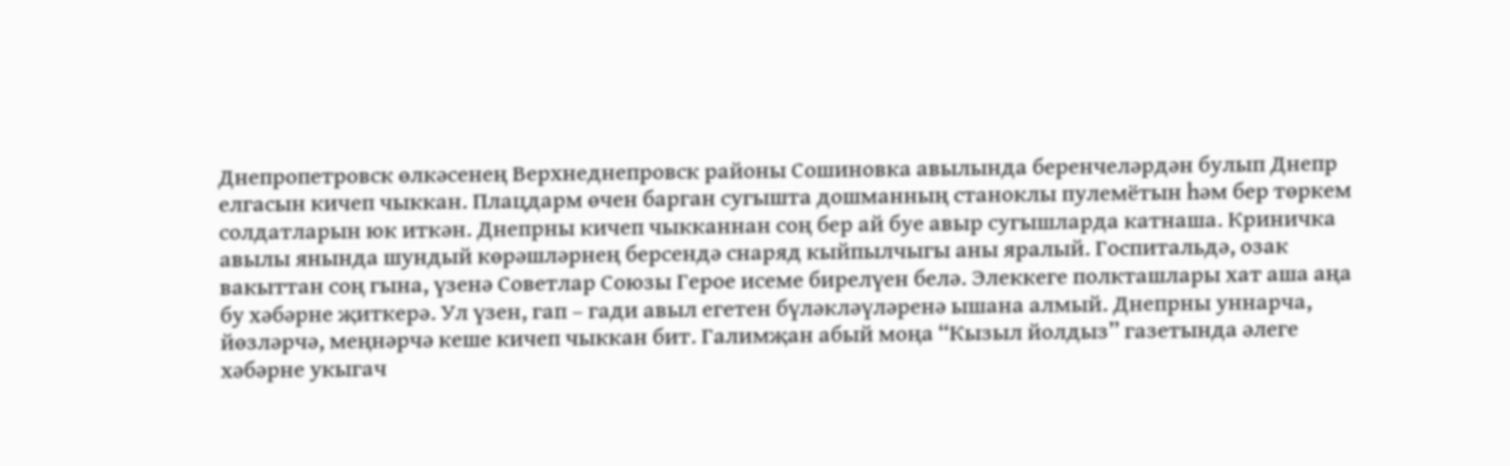Днепропетровск өлкәсенең Верхнеднепровск районы Сошиновка авылында беренчеләрдән булып Днепр елгасын кичеп чыккан. Плацдарм өчен барган сугышта дошманның станоклы пулемётын һәм бер төркем солдатларын юк иткән. Днепрны кичеп чыкканнан соң бер ай буе авыр сугышларда катнаша. Криничка авылы янында шундый көрәшләрнең берсендә снаряд кыйпылчыгы аны яралый. Госпитальдә, озак вакыттан соң гына, үзенә Советлар Союзы Герое исеме бирелүен белә. Элеккеге полкташлары хат аша аңа бу хәбәрне җиткерә. Ул үзен, гап – гади авыл егетен бүләкләүләренә ышана алмый. Днепрны уннарча, йөзләрчә, меңнәрчә кеше кичеп чыккан бит. Галимҗан абый моңа “Кызыл йолдыз” газетында әлеге хәбәрне укыгач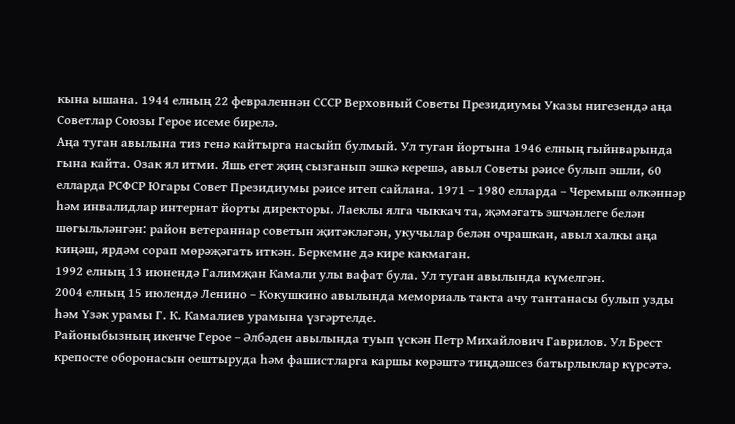кына ышана. 1944 елның 22 февраленнән СССР Верховный Советы Президиумы Указы нигезендә аңа Советлар Союзы Герое исеме бирелә.
Аңа туган авылына тиз генә кайтырга насыйп булмый. Ул туган йортына 1946 елның гыйнварында гына кайта. Озак ял итми. Яшь егет җиң сызганып эшкә керешә, авыл Советы рәисе булып эшли, 60 елларда РСФСР Югары Совет Президиумы рәисе итеп сайлана. 1971 – 1980 елларда – Черемыш өлкәннәр һәм инвалидлар интернат йорты директоры. Лаеклы ялга чыккач та, җәмәгать эшчәнлеге белән шөгыльләнгән: район ветераннар советын җитәкләгән, укучылар белән очрашкан, авыл халкы аңа киңәш, ярдәм сорап мөрәҗәгать иткән. Беркемне дә кире какмаган.
1992 елның 13 июнендә Галимҗан Камали улы вафат була. Ул туган авылында күмелгән.
2004 елның 15 июлендә Ленино – Кокушкино авылында мемориаль такта ачу тантанасы булып узды һәм Үзәк урамы Г. К. Камалиев урамына үзгәртелде.
Районыбызның икенче Герое – Әлбәден авылында туып үскән Петр Михайлович Гаврилов. Ул Брест крепосте оборонасын оештыруда һәм фашистларга каршы көрәштә тиңдәшсез батырлыклар күрсәтә.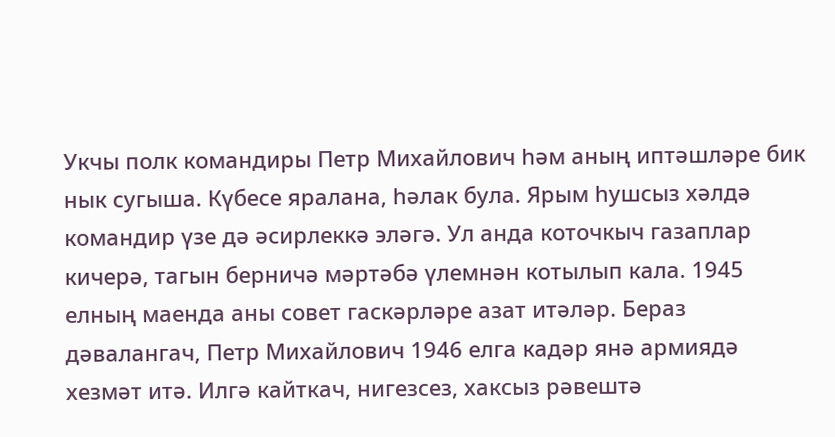Укчы полк командиры Петр Михайлович һәм аның иптәшләре бик нык сугыша. Күбесе яралана, һәлак була. Ярым һушсыз хәлдә командир үзе дә әсирлеккә эләгә. Ул анда коточкыч газаплар кичерә, тагын берничә мәртәбә үлемнән котылып кала. 1945 елның маенда аны совет гаскәрләре азат итәләр. Бераз дәвалангач, Петр Михайлович 1946 елга кадәр янә армиядә хезмәт итә. Илгә кайткач, нигезсез, хаксыз рәвештә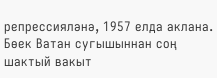репрессияләнә, 1957 елда аклана.
Бөек Ватан сугышыннан соң шактый вакыт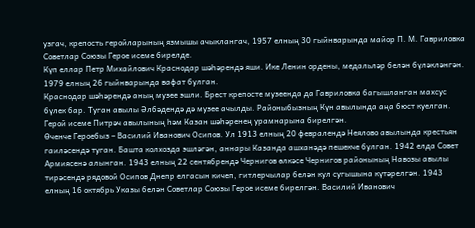узгач, крепость геройларының язмышы ачыклангач, 1957 елның 30 гыйнварында майор П. М. Гавриловка Советлар Союзы Герое исеме бирелде.
Күп еллар Петр Михайлович Краснодар шәһәрендә яши. Ике Ленин ордены, медальләр белән бүләкләнгән.
1979 елның 26 гыйнварында вафат булган.
Краснодар шәһәрендә аның музее эшли. Брест крепосте музеенда да Гавриловка багышланган махсус бүлек бар. Туган авылы Әлбәдендә дә музее ачылды. Районыбызның Күн авылында аңа бюст куелган. Герой исеме Питрәч авылының һәм Казан шәһәренең урамнарына бирелгән.
Өченче Героебыз – Василий Иванович Осипов. Ул 1913 елның 20 февралендә Неялово авылында крестьян гаиләсендә туган. Башта колхозда эшләгән, аннары Казанда ашханәдә пешекче булган. 1942 елда Совет Армиясенә алынган. 1943 елның 22 сентябрендә Чернигов өлкәсе Чернигов районының Навозы авылы тирәсендә рядовой Осипов Днепр елгасын кичеп, гитлерчылар белән кул сугышына күтәрелгән. 1943 елның 16 октябрь Указы белән Советлар Союзы Герое исеме бирелгән. Василий Иванович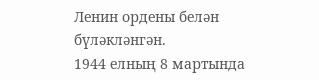Ленин ордены белән бүләкләнгән.
1944 елның 8 мартында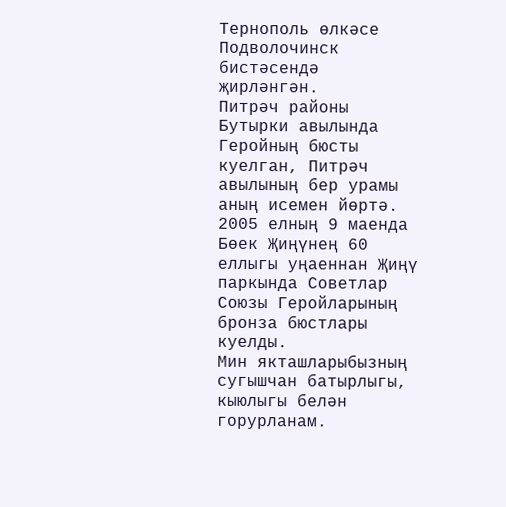Тернополь өлкәсе Подволочинск бистәсендә җирләнгән.
Питрәч районы Бутырки авылында Геройның бюсты куелган, Питрәч авылының бер урамы аның исемен йөртә.
2005 елның 9 маенда Бөек Җиңүнең 60 еллыгы уңаеннан Җиңү паркында Советлар Союзы Геройларының бронза бюстлары куелды.
Мин якташларыбызның сугышчан батырлыгы, кыюлыгы белән горурланам.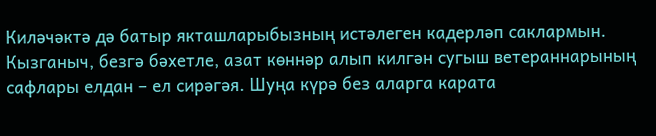Киләчәктә дә батыр якташларыбызның истәлеген кадерләп саклармын.
Кызганыч, безгә бәхетле, азат көннәр алып килгән сугыш ветераннарының сафлары елдан – ел сирәгәя. Шуңа күрә без аларга карата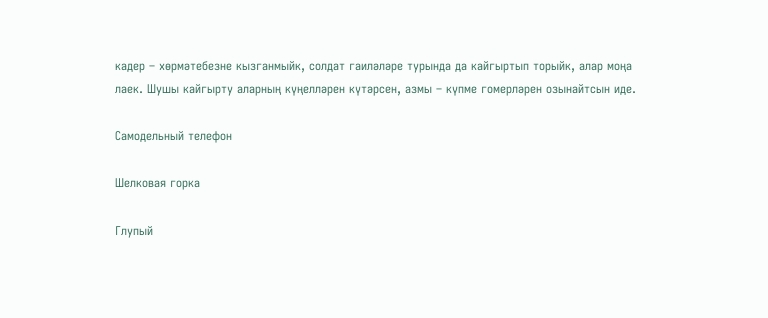кадер – хөрмәтебезне кызганмыйк, солдат гаиләләре турында да кайгыртып торыйк, алар моңа лаек. Шушы кайгырту аларның күңелләрен күтәрсен, азмы – күпме гомерләрен озынайтсын иде.

Самодельный телефон

Шелковая горка

Глупый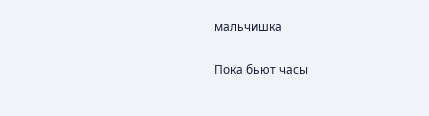мальчишка

Пока бьют часы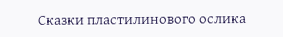Сказки пластилинового ослика